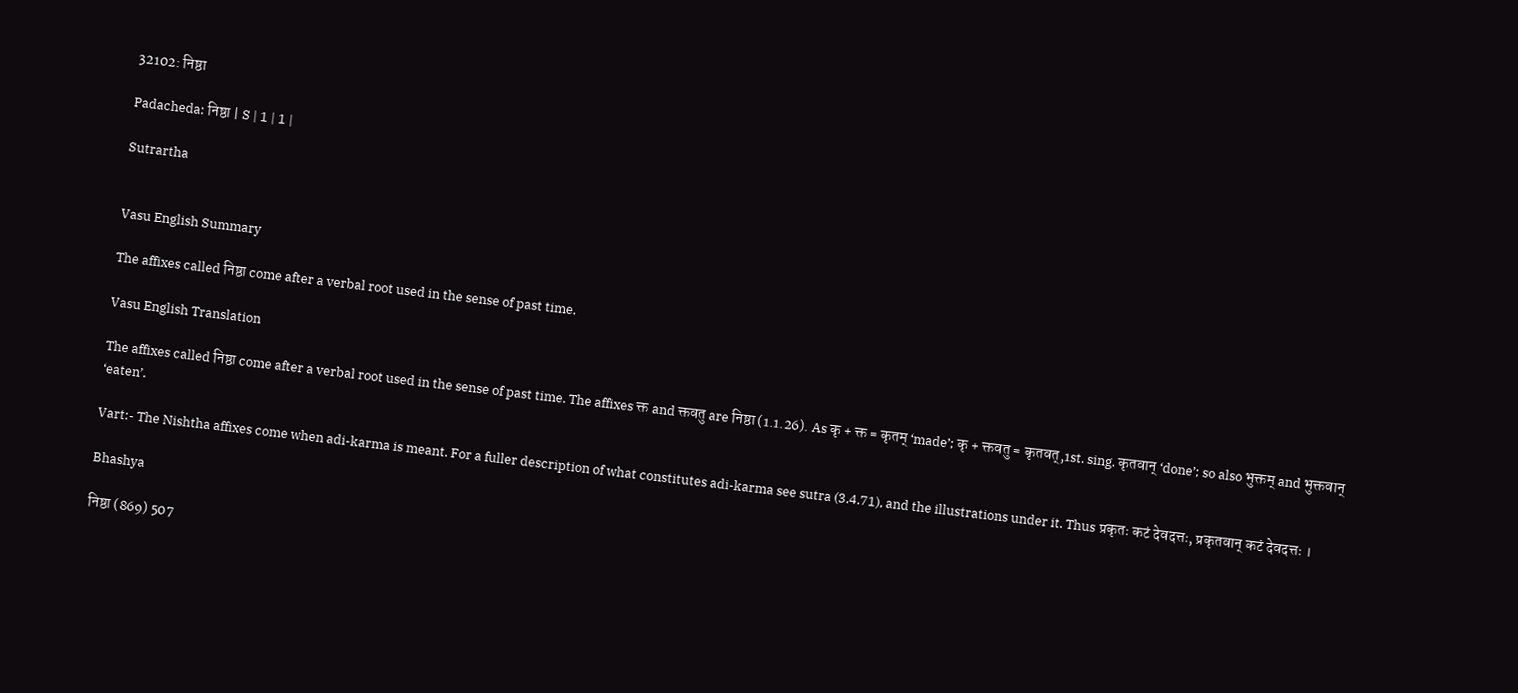32102: निष्ठा

Padacheda: निष्ठा | S | 1 | 1 |

Sutrartha


Vasu English Summary

The affixes called निष्ठा come after a verbal root used in the sense of past time.

Vasu English Translation

The affixes called निष्ठा come after a verbal root used in the sense of past time. The affixes क्त and क्तवतु are निष्ठा (1.1.26). As कृ + क्त = कृतम् ‘made’; कृ + क्तवतु = कृतवत्,1st. sing. कृतवान् ‘done’; so also भुक्तम् and भुक्तवान् ‘eaten’.

Vart:- The Nishtha affixes come when adi-karma is meant. For a fuller description of what constitutes adi-karma see sutra (3.4.71), and the illustrations under it. Thus प्रकृतः कटं देवदत्तः, प्रकृतवान् कटं देवदत्तः ।

Bhashya

निष्ठा (869) 507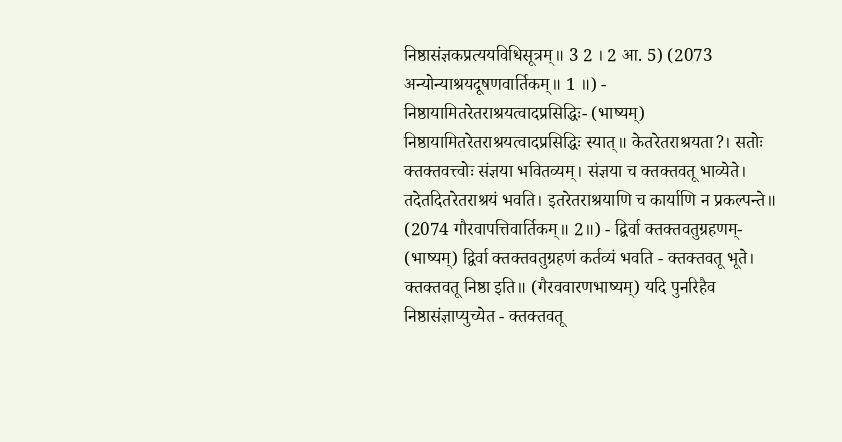निष्ठासंज्ञकप्रत्ययविधिसूत्रम्॥ 3 2 । 2 आ. 5) (2073 अन्योन्याश्रयदूषणवार्तिकम्॥ 1 ॥) - निष्ठायामितरेतराश्रयत्वादप्रसिद्धिः- (भाष्यम्) निष्ठायामितरेतराश्रयत्वादप्रसिद्धिः स्यात्॥ केतरेतराश्रयता?। सतोः क्तक्तवत्त्वोः संज्ञया भवितव्यम्। संज्ञया च क्तक्तवतू भाव्येते। तदेतदितरेतराश्रयं भवति। इतरेतराश्रयाणि च कार्याणि न प्रकल्पन्ते॥ (2074 गौरवापत्तिवार्तिकम्॥ 2॥) - द्विर्वा क्तक्तवतुग्रहणम्- (भाष्यम्) द्विर्वा क्तक्तवतुग्रहणं कर्तव्यं भवति - क्तक्तवतू भूते। क्तक्तवतू निष्ठा इति॥ (गैरववारणभाष्यम्) यदि पुनरिहैव निष्ठासंज्ञाप्युच्येत - क्तक्तवतू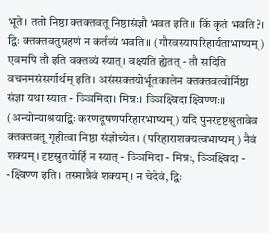भूते। ततो निष्ठा क्तक्तवतू निष्ठासंज्ञौ भवत इति॥ किं कृतं भवति?। द्विः क्तक्तवतुग्रहणं न कर्तव्यं भवति॥ (गौरवस्यापरिहार्यताभाष्यम्) एवमपि तौ इति वक्तव्यं स्यात्। वक्ष्यति ह्येतत् - तौ सदिति वचनमसंसर्गार्थम् इति। असंसक्तयोर्भूतकालेन क्तक्तवत्वोर्निष्ठा संज्ञा यथा स्यात - ञ्ञिमिदा। मिन्नः। ञ्ञिक्ष्विदा क्ष्विण्णः॥ (अन्योन्याश्रयाद्विः करणदूषणपरिहारभाष्यम्) यदि पुनरदृष्टश्रुतावेव क्तक्तवतू गृहीत्वा निष्ठा संज्ञोच्येत। (परिहाराशक्यत्वभाष्यम्) नैवं शक्यम्। दृष्टस्रुतयोर्हि न स्यात् - ञ्ञिमिदा - मिन्नः, ञ्ञिक्ष्विदा - -क्ष्विण्ण इति। तस्मान्नैवं शक्यम्। न चेदेवं, द्विः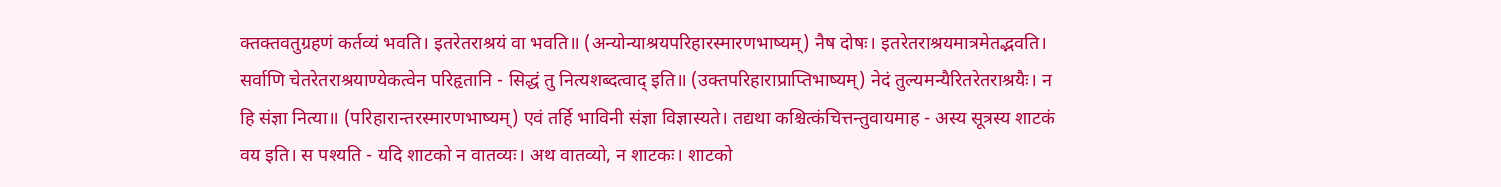क्तक्तवतुग्रहणं कर्तव्यं भवति। इतरेतराश्रयं वा भवति॥ (अन्योन्याश्रयपरिहारस्मारणभाष्यम्) नैष दोषः। इतरेतराश्रयमात्रमेतद्भवति। सर्वाणि चेतरेतराश्रयाण्येकत्वेन परिहृतानि - सिद्धं तु नित्यशब्दत्वाद् इति॥ (उक्तपरिहाराप्राप्तिभाष्यम्) नेदं तुल्यमन्यैरितरेतराश्रयैः। न हि संज्ञा नित्या॥ (परिहारान्तरस्मारणभाष्यम्) एवं तर्हि भाविनी संज्ञा विज्ञास्यते। तद्यथा कश्चित्कंचित्तन्तुवायमाह - अस्य सूत्रस्य शाटकं वय इति। स पश्यति - यदि शाटको न वातव्यः। अथ वातव्यो, न शाटकः। शाटको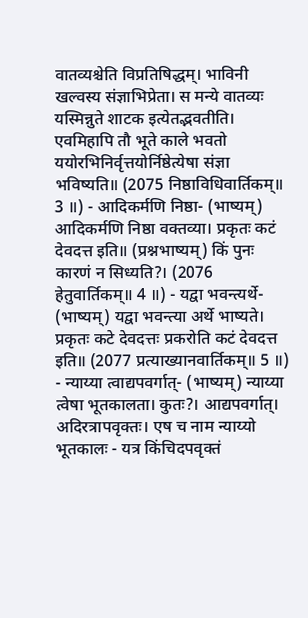वातव्यश्चेति विप्रतिषिद्धम्। भाविनी खल्वस्य संज्ञाभिप्रेता। स मन्ये वातव्यः यस्मिन्नुते शाटक इत्येतद्भवतीति। एवमिहापि तौ भूते काले भवतो ययोरभिनिर्वृत्तयोर्निष्ठेत्येषा संज्ञा भविष्यति॥ (2075 निष्ठाविधिवार्तिकम्॥ 3 ॥) - आदिकर्मणि निष्ठा- (भाष्यम्) आदिकर्मणि निष्ठा वक्तव्या। प्रकृतः कटं देवदत्त इति॥ (प्रश्नभाष्यम्) किं पुनः कारणं न सिध्यति?। (2076 हेतुवार्तिकम्॥ 4 ॥) - यद्वा भवन्त्यर्थे- (भाष्यम्) यद्वा भवन्त्या अर्थे भाष्यते। प्रकृतः कटे देवदत्तः प्रकरोति कटं देवदत्त इति॥ (2077 प्रत्याख्यानवार्तिकम्॥ 5 ॥) - न्याय्या त्वाद्यपवर्गात्- (भाष्यम्) न्याय्या त्वेषा भूतकालता। कुतः?। आद्यपवर्गात्। अदिरत्रापवृक्तः। एष च नाम न्याय्यो भूतकालः - यत्र किंचिदपवृक्तं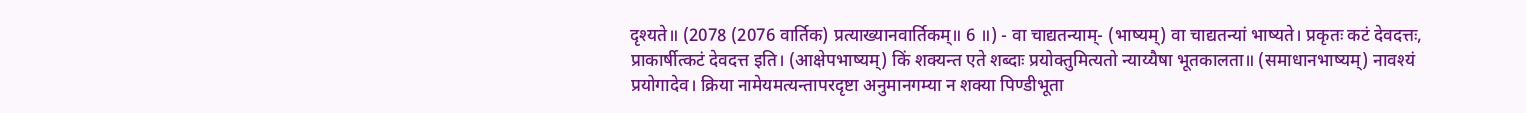दृश्यते॥ (2078 (2076 वार्तिक) प्रत्याख्यानवार्तिकम्॥ 6 ॥) - वा चाद्यतन्याम्- (भाष्यम्) वा चाद्यतन्यां भाष्यते। प्रकृतः कटं देवदत्तः, प्राकार्षीत्कटं देवदत्त इति। (आक्षेपभाष्यम्) किं शक्यन्त एते शब्दाः प्रयोक्तुमित्यतो न्याय्यैषा भूतकालता॥ (समाधानभाष्यम्) नावश्यं प्रयोगादेव। क्रिया नामेयमत्यन्तापरदृष्टा अनुमानगम्या न शक्या पिण्डीभूता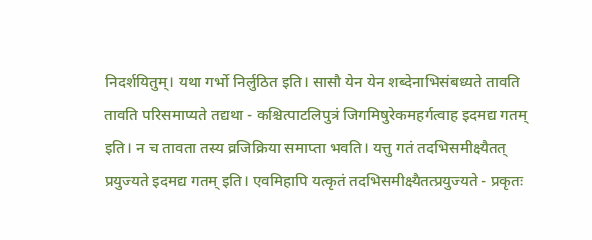निदर्शयितुम्। यथा गर्भो निर्लुठित इति। सासौ येन येन शब्देनाभिसंबध्यते तावति तावति परिसमाप्यते तद्यथा - कश्चित्पाटलिपुत्रं जिगमिषुरेकमहर्गत्वाह इदमद्य गतम् इति। न च तावता तस्य व्रजिक्रिया समाप्ता भवति। यत्तु गतं तदभिसमीक्ष्यैतत् प्रयुज्यते इदमद्य गतम् इति। एवमिहापि यत्कृतं तदभिसमीक्ष्यैतत्प्रयुज्यते - प्रकृतः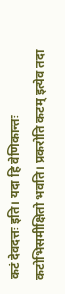कटं देवदत्तः इति। यदा हि वेणिकान्तः कटोभिसमीक्षितो भवति। प्रकरोति कटम् इत्येव तदा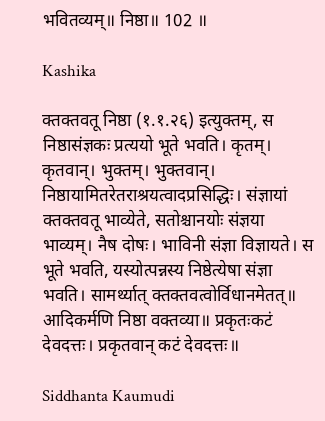भवितव्यम्॥ निष्ठा॥ 102 ॥

Kashika

क्तक्तवतू निष्ठा (१.१.२६) इत्युक्तम्, स निष्ठासंज्ञकः प्रत्ययो भूते भवति। कृतम्। कृतवान्। भुक्तम्। भुक्तवान्। निष्ठायामितरेतराश्रयत्वादप्रसिद्धिः। संज्ञायां क्तक्तवतू भाव्येते, सतोश्चानयोः संज्ञया भाव्यम्। नैष दोषः। भाविनी संज्ञा विज्ञायते। स भूते भवति, यस्योत्पन्नस्य निष्ठेत्येषा संज्ञा भवति। सामर्थ्यात् क्तक्तवत्वोर्विधानमेतत्॥ आदिकर्मणि निष्ठा वक्तव्या॥ प्रकृतःकटं देवदत्तः। प्रकृतवान् कटं देवदत्तः॥

Siddhanta Kaumudi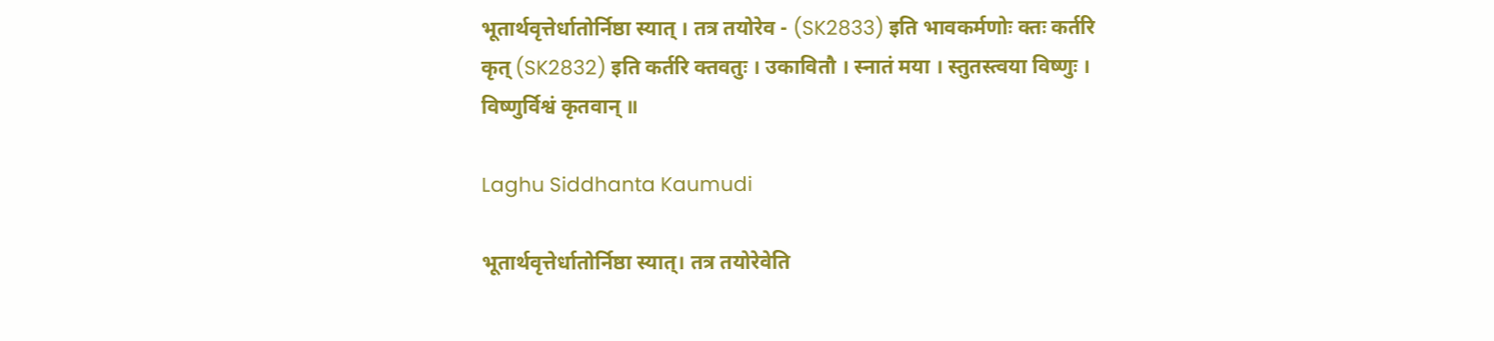भूतार्थवृत्तेर्धातोर्निष्ठा स्यात् । तत्र तयोरेव - (SK2833) इति भावकर्मणोः क्तः कर्तरि कृत् (SK2832) इति कर्तरि क्तवतुः । उकावितौ । स्नातं मया । स्तुतस्त्वया विष्णुः । विष्णुर्विश्वं कृतवान् ॥

Laghu Siddhanta Kaumudi

भूतार्थवृत्तेर्धातोर्निष्ठा स्यात्। तत्र तयोरेवेति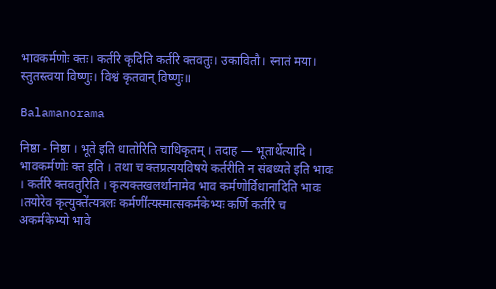भावकर्मणोः क्तः। कर्तरि कृदिति कर्तरि क्तवतुः। उकावितौ। स्नातं मया। स्तुतस्त्वया विष्णुः। विश्वं कृतवान् विष्णुः॥

Balamanorama

निष्ठा - निष्ठा । भूते इति धातोरिति चाधिकृतम् । तदाह — भूतार्थेत्यादि । भावकर्मणोः क्त इति । तथा च क्तप्रत्ययविषये कर्तरीति न संबध्यते इति भावः । कर्तरि क्तवतुरिति । कृत्यक्तखलर्थानामेव भाव कर्मणोर्विधानादिति भावः ।तयोरेव कृत्युक्ते॑त्यत्रलः कर्मणी॑त्यस्मात्सकर्मकेभ्यः कर्णि कर्तरि च अकर्मकेभ्यो भावे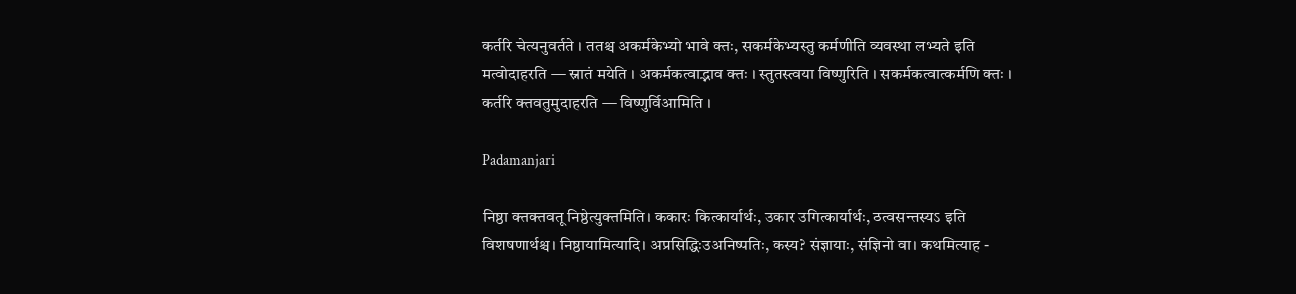कर्तरि चेत्यनुवर्तते । ततश्च अकर्मकेभ्यो भावे क्तः, सकर्मकेभ्यस्तु कर्मणीति व्यवस्था लभ्यते इति मत्वोदाहरति — स्नातं मयेति । अकर्मकत्वाद्भाव क्तः । स्तुतस्त्वया विष्णुरिति । सकर्मकत्वात्कर्मणि क्तः । कर्तरि क्तवतुमुदाहरति — विष्णुर्विआमिति ।

Padamanjari

निष्ठा क्तक्तवतू निष्ठेत्युक्तमिति। ककारः कित्कार्यार्थः, उकार उगित्कार्यार्थः, ठत्वसन्तस्यऽ इति विशषणार्थश्च। निष्ठायामित्यादि। अप्रसिद्धिःउअनिष्पतिः, कस्य? संज्ञायाः, संज्ञिनो वा। कथमित्याह -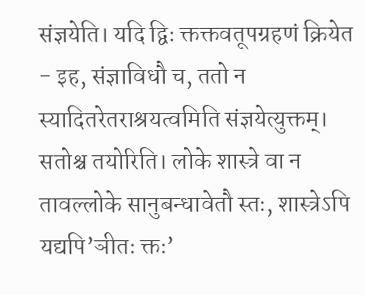संज्ञयेति। यदि द्विः क्तक्तवतूपग्रहणं क्रियेत - इह, संज्ञाविधौ च, ततो न स्यादितरेतराश्रयत्वमिति संज्ञयेत्युक्तम्। सतोश्च तयोरिति। लोके शास्त्रे वा न तावल्लोके सानुबन्धावेतौ स्तः, शास्त्रेऽपि यद्यपि’ञीतः क्तः’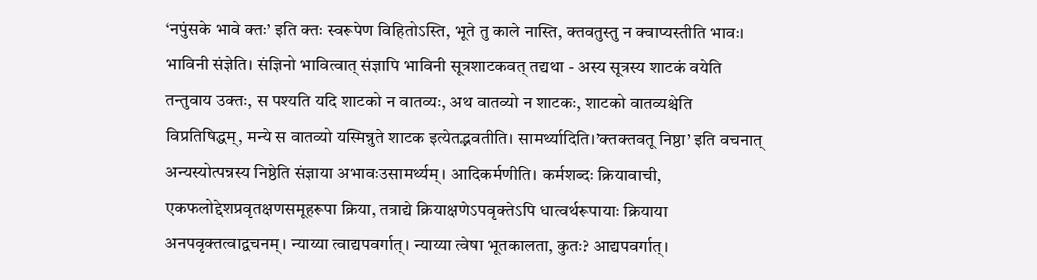‘नपुंसके भावे क्तः’ इति क्तः स्वरूपेण विहितोऽस्ति, भूते तु काले नास्ति, क्तवतुस्तु न क्वाप्यस्तीति भावः। भाविनी संज्ञेति। संज्ञिनो भावित्वात् संज्ञापि भाविनी सूत्रशाटकवत् तद्यथा - अस्य सूत्रस्य शाटकं वयेति तन्तुवाय उक्तः, स पश्यति यदि शाटको न वातव्यः, अथ वातव्यो न शाटकः, शाटको वातव्यश्चेति विप्रतिषिद्धम्, मन्ये स वातव्यो यस्मिन्नुते शाटक इत्येतद्भवतीति। सामर्थ्यादिति।’क्तक्तवतू निष्ठा’ इति वचनात् अन्यस्योत्पन्नस्य निष्ठेति संज्ञाया अभावःउसामर्थ्यम्। आदिकर्मणीति। कर्मशब्दः क्रियावाची, एकफलोद्देशप्रवृतक्षणसमूहरूपा क्रिया, तत्राद्ये क्रियाक्षणेऽपवृक्तेऽपि धात्वर्थरूपायाः क्रियाया अनपवृक्तत्वाद्वचनम्। न्याय्या त्वाद्यपवर्गात्। न्याय्या त्वेषा भूतकालता, कुतः? आद्यपवर्गात्।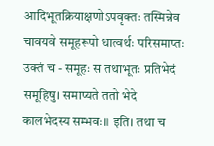आदिभूतक्रियाक्षणोऽपवृक्तः तस्मिन्नेव चावयवे समूहरूपो धात्वर्थः परिसमाप्तः उक्तं च - समूहः स तथाभूतः प्रतिभेदं समूहिषु। समाप्यते ततो भेदे कालभेदस्य सम्भवः॥ इति। तथा च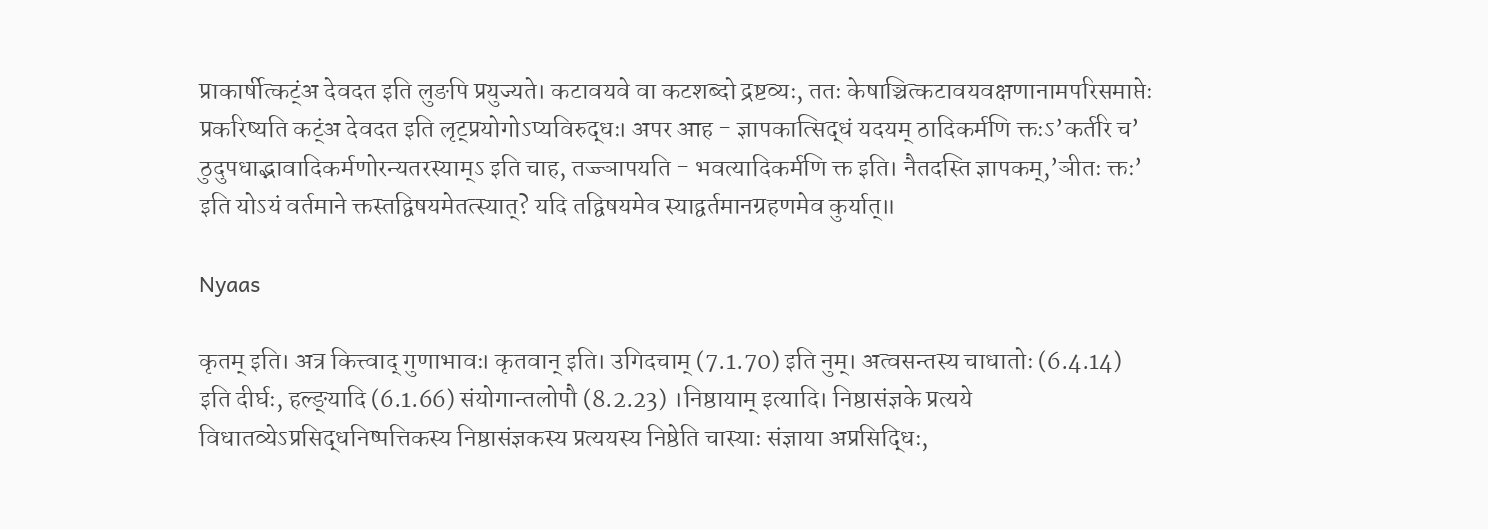प्राकार्षीत्कट्ंअ देवदत इति लुङपि प्रयुज्यते। कटावयवे वा कटशब्दो द्रष्टव्यः, ततः केषाञ्चित्कटावयवक्षणानामपरिसमाप्तेः प्रकरिष्यति कट्ंअ देवदत इति लृट्प्रयोगोऽप्यविरुद्धः। अपर आह - ज्ञापकात्सिद्धं यदयम् ठादिकर्मणि क्तःऽ’कर्तरि च’ ठुदुपधाद्भावादिकर्मणोरन्यतरस्याम्ऽ इति चाह, तज्ज्ञापयति - भवत्यादिकर्मणि क्त इति। नैतदस्ति ज्ञापकम्,’ञीतः क्तः’ इति योऽयं वर्तमाने क्तस्तद्विषयमेतत्स्यात्? यदि तद्विषयमेव स्याद्वर्तमानग्रहणमेव कुर्यात्॥

Nyaas

कृतम् इति। अत्र कित्त्वाद् गुणाभावः। कृतवान् इति। उगिदचाम् (7.1.70) इति नुम्। अत्वसन्तस्य चाधातोः (6.4.14) इति दीर्घः, हल्ङ्यादि (6.1.66) संयोगान्तलोपौ (8.2.23) ।निष्ठायाम् इत्यादि। निष्ठासंज्ञके प्रत्यये विधातव्येऽप्रसिद्धनिष्पत्तिकस्य निष्ठासंज्ञकस्य प्रत्ययस्य निष्ठेति चास्याः संज्ञाया अप्रसिद्धिः,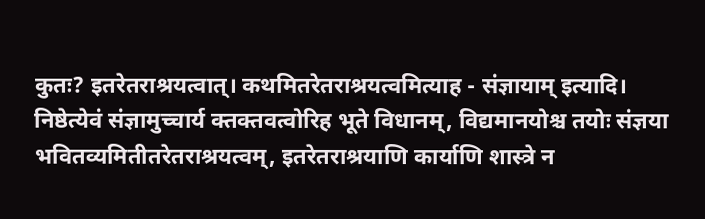कुतः? इतरेतराश्रयत्वात्। कथमितरेतराश्रयत्वमित्याह - संज्ञायाम् इत्यादि। निष्ठेत्येवं संज्ञामुच्चार्य क्तक्तवत्वोरिह भूते विधानम्, विद्यमानयोश्च तयोः संज्ञया भवितव्यमितीतरेतराश्रयत्वम्, इतरेतराश्रयाणि कार्याणि शास्त्रे न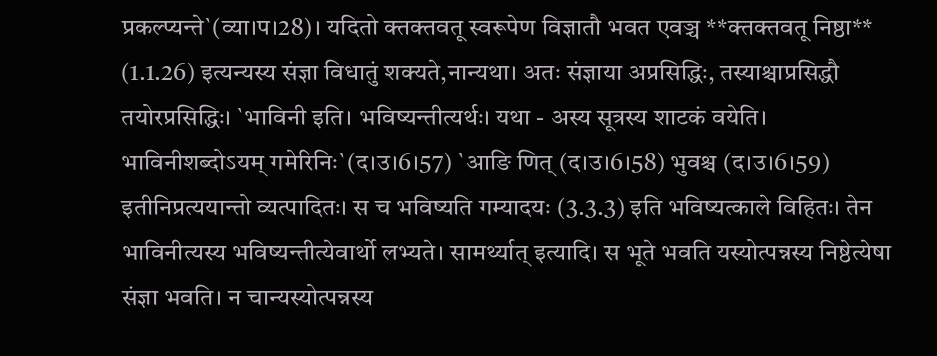प्रकल्प्यन्ते`(व्या।प।28)। यदितो क्तक्तवतू स्वरूपेण विज्ञातौ भवत एवञ्च **क्तक्तवतू निष्ठा** (1.1.26) इत्यन्यस्य संज्ञा विधातुं शक्यते,नान्यथा। अतः संज्ञाया अप्रसिद्धिः, तस्याश्चाप्रसिद्धौ तयोरप्रसिद्धिः। `भाविनी इति। भविष्यन्तीत्यर्थः। यथा - अस्य सूत्रस्य शाटकं वयेति। भाविनीशब्दोऽयम् गमेरिनिः`(द।उ।6।57) `आङि णित् (द।उ।6।58) भुवश्च (द।उ।6।59) इतीनिप्रत्ययान्तो व्यत्पादितः। स च भविष्यति गम्यादयः (3.3.3) इति भविष्यत्काले विहितः। तेन भाविनीत्यस्य भविष्यन्तीत्येवार्थो लभ्यते। सामर्थ्यात् इत्यादि। स भूते भवति यस्योत्पन्नस्य निष्ठेत्येषा संज्ञा भवति। न चान्यस्योत्पन्नस्य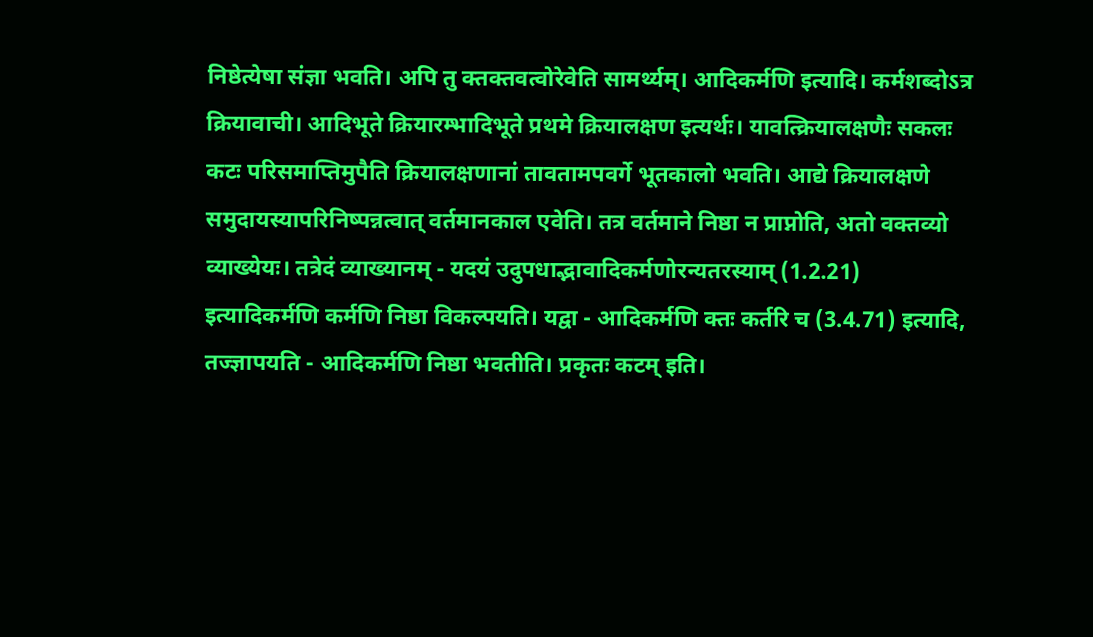निष्ठेत्येषा संज्ञा भवति। अपि तु क्तक्तवत्वोरेवेति सामर्थ्यम्। आदिकर्मणि इत्यादि। कर्मशब्दोऽत्र क्रियावाची। आदिभूते क्रियारम्भादिभूते प्रथमे क्रियालक्षण इत्यर्थः। यावत्क्रियालक्षणैः सकलः कटः परिसमाप्तिमुपैति क्रियालक्षणानां तावतामपवर्गे भूतकालो भवति। आद्ये क्रियालक्षणे समुदायस्यापरिनिष्पन्नत्वात् वर्तमानकाल एवेति। तत्र वर्तमाने निष्ठा न प्राप्नोति, अतो वक्तव्यो व्याख्येयः। तत्रेदं व्याख्यानम् - यदयं उदुपधाद्भावादिकर्मणोरन्यतरस्याम् (1.2.21) इत्यादिकर्मणि कर्मणि निष्ठा विकल्पयति। यद्वा - आदिकर्मणि क्तः कर्तरि च (3.4.71) इत्यादि, तज्ज्ञापयति - आदिकर्मणि निष्ठा भवतीति। प्रकृतः कटम् इति।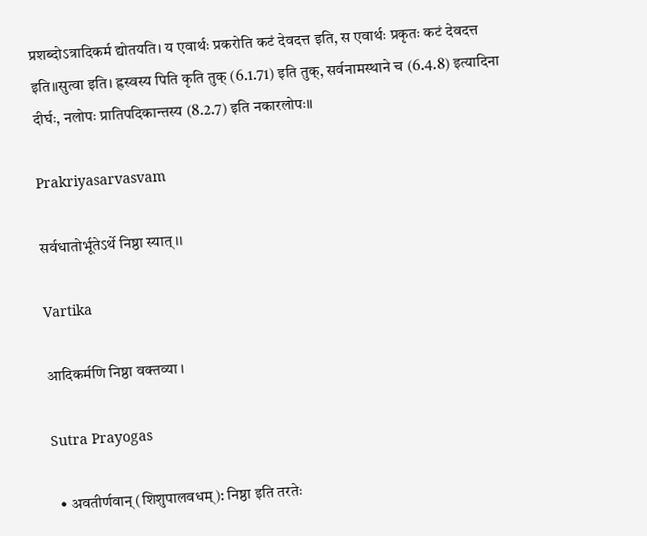प्रशब्दोऽत्रादिकर्म द्योतयति। य एवार्थः प्रकरोति कटं देवदत्त इति, स एवार्थः प्रकृतः कटं देवदत्त इति॥सुत्वा इति। ह्रस्वस्य पिति कृति तुक् (6.1.71) इति तुक्, सर्वनामस्थाने च (6.4.8) इत्यादिना दीर्घः, नलोपः प्रातिपदिकान्तस्य (8.2.7) इति नकारलोपः॥

Prakriyasarvasvam

सर्वधातोर्भूतेऽर्थे निष्ठा स्यात् ।।

Vartika

आदिकर्मणि निष्ठा वक्तव्या ।

Sutra Prayogas

  • अवतीर्णवान् (शिशुपालवधम्): निष्ठा इति तरतेः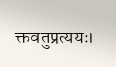क्तवतुप्रत्ययः।